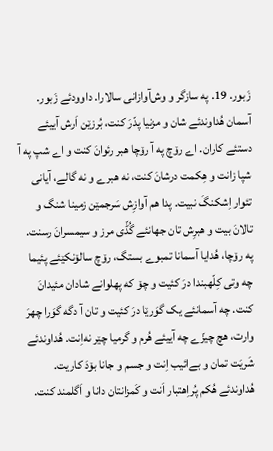زَبور. 19. په سازگر و وش‌آوازانی سالارا. داوودئے زَبور. آسمان هُداوندئے شان و مزنیا پدّرَ کنت، بُرزێن اَرش آییئے دستئے کاران. اے رۆچ په آ رۆچا هبر رئوانَ کنت و اے شپ په آ شپا زانت و هِکمت درشانَ کنت، نه هبرے و نه گالے، آیانی تئوار اِشکنگَ نبیت. پدا هم آوازِش سَرجمێن زمینا شنگ و تالانَ بیت و هبرِش تان جهانئے گُڈّی مرز و سیمسرانَ رسنت. په رۆچا، هُدایا آسمانا تمبوے بستگ، رۆچ سالۆنکێئے پئیما چه وتی کِلّهبندا درَ کئیت و چۆ که پهلوانے شادان مئیدانَ کنت. چه آسمانئے یک گوَرێا درَ کئیت و تان آ دگه گوَرا چهرَ وارت، هچ چیزّے چه آییئے هُرم و گرمیا چێر نه‌اِنت. هُداوندئے شَریَت تمان و بےائیب اِنت و جسم و جانا بۆدَ کاریت. هُداوندئے هُکم پُراِهتبار اَنت و کَمزانتان دانا و اَگلمند کنت.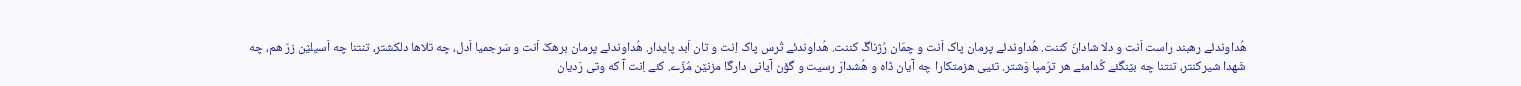هُداوندئے رهبند راست اَنت و دلا شادانَ کننت. هُداوندئے پرمان پاک اَنت و چمّان رُژناگَ کننت. هُداوندئے تُرس پاک اِنت و تان اَبد پایدار. هُداوندئے پرمان برهکّ اَنت و سَرجمیا اَدل، چه تلاها دلکشتر، تنتنا چه اَسیلێن زرّ هم، چه شَهدا شیرکنتر، تنتنا چه بێنگئے کُدامئے هر ترَمپا وَشتر. تئیی هزمتکارا چه آیان ڈاه و هُشدارَ رسیت و گۆن آیانی دارگا مزنێن مُزّے. کئے اِنت آ که وتی رَدیان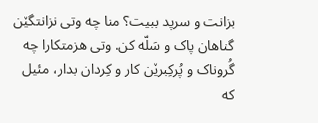بزانت و سرپد ببیت؟ منا چه وتی نزانتگێن گناهان پاک و سَلّه کن. وتی هزمتکارا چه گُروناک و پُرکِبرێن کار و کِردان بدار، مئیل که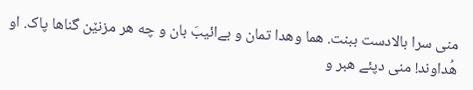منی سرا بالادست ببنت. هما وهدا تمان و بےائیبَ بان و چه هر مزنێن گناها پاک. او هُداوند! منی دپئے هبر و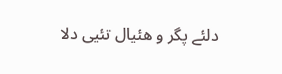دلئے پگر و هئیال تئیی دلا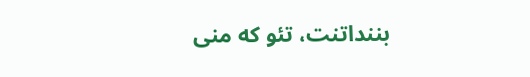بننداتنت، تئو که منی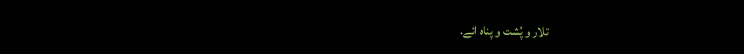تلار و پُشت و پناه ائے.